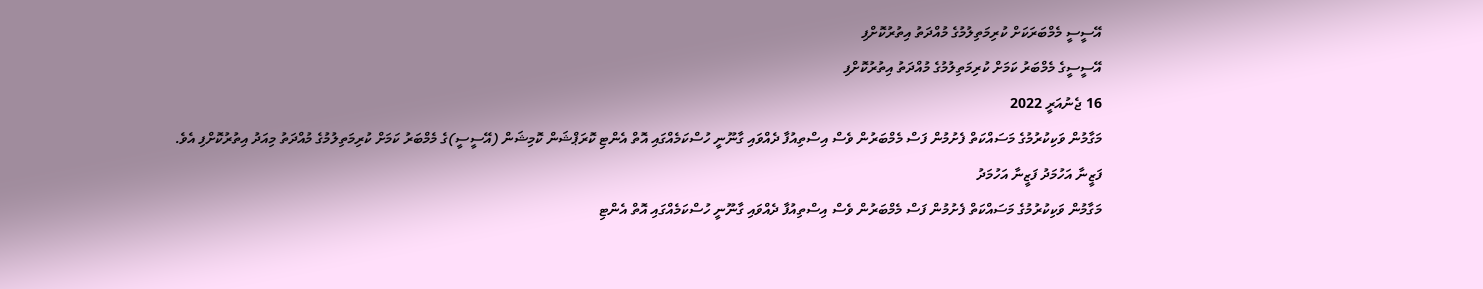އޭސީސީ މެމްބަރަކަށް ކުރިމަތިލުމުގެ މުއްދަތު އިތުރުކޮށްފި
އޭސީސީގެ މެމްބަރު ކަމަށް ކުރިމަތިލުމުގެ މުއްދަތު އިތުރުކޮށްފި
16 ޖެނުއަރީ 2022
މަގާމުން ވަކިކުރުމުގެ މަސައްކަތް ފެށުމުން ފަސް މެމްބަރުން ވެސް އިސްތިއުފާ ދެއްވައި ގާނޫނީ ހުސްކަމެއްގައި އޮތް އެންޓި ކޮރަޕްޝަން ކޮމިޝަން (އޭސީސީ)ގެ މެމްބަރު ކަމަށް ކުރިމަތިލުމުގެ މުއްދަތު މިއަދު އިތުރުކޮށްފި އެވެ.
ފަޒީނާ އަހުމަދު ފަޒީނާ އަހުމަދު
މަގާމުން ވަކިކުރުމުގެ މަސައްކަތް ފެށުމުން ފަސް މެމްބަރުން ވެސް އިސްތިއުފާ ދެއްވައި ގާނޫނީ ހުސްކަމެއްގައި އޮތް އެންޓި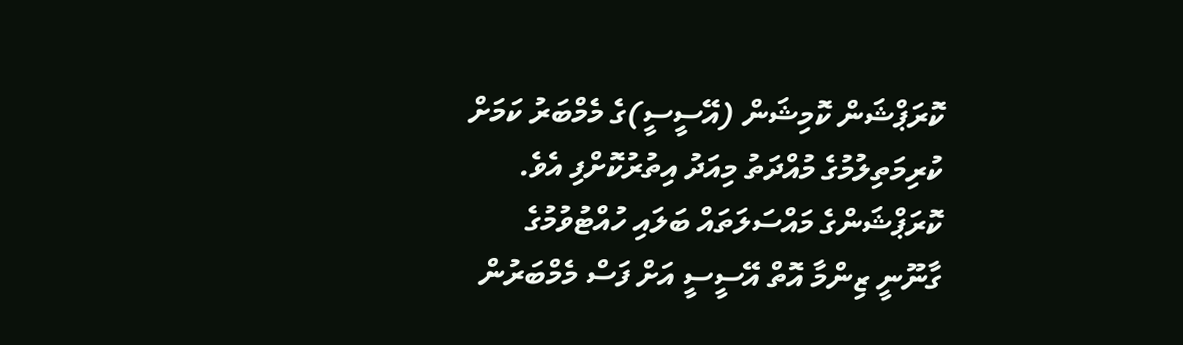ކޮރަޕްޝަން ކޮމިޝަން (އޭސީސީ)ގެ މެމްބަރު ކަމަށް ކުރިމަތިލުމުގެ މުއްދަތު މިއަދު އިތުރުކޮށްފި އެވެ.
ކޮރަޕްޝަންގެ މައްސަލަތައް ބަލައި ހުއްޓުވުމުގެ ގާނޫނީ ޒިންމާ އޮތް އޭސީސީ އަށް ފަސް މެމްބަރުން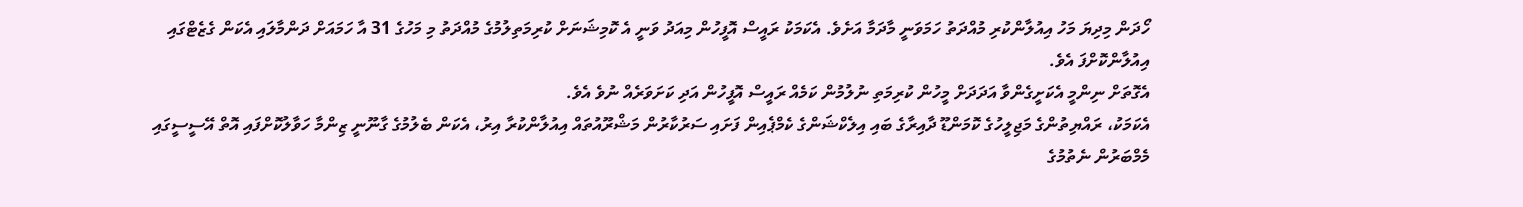ހޯދަން މިދިޔަ މަހު އިއުލާންކުރި މުއްދަތު ހަމަވަނީ މާދަމާ އަށެވެ. އެކަމަކު ރައީސް އޮފީހުން މިއަދު ވަނީ އެ ކޮމިޝަނަށް ކުރިމަތިލުމުގެ މުއްދަތު މި މަހުގެ 31 އާ ހަމައަށް ދަންމާލައި އެކަން ގެޒެޓްގައި އިއުލާންކޮށްފަ އެވެ.
އެގޮތަށް ނިންމީ އެކަށީގެންވާ އަދަދަށް މީހުން ކުރިމަތި ނުލުމުން ކަމެއް ރައީސް އޮފީހުން އަދި ކަށަވަރެއް ނުވެ އެވެ.
އެކަމަކު، ރައްޔިތުންގެ މަޖިލީހުގެ ކޮމަންޑޫ ދާއިރާގެ ބައި އިލެކްޝަންގެ ކެމްޕެއިން ފަށައި ސަރުކާރުން މަޝްރޫއުތައް އިއުލާންކުރާ އިރު، އެކަން ބެލުމުގެ ގާނޫނީ ޒިންމާ ހަވާލުކޮށްފައި އޮތް އޭސީސީގައި މެމްބަރުން ނެތުމުގެ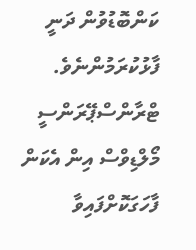ކަންބޮޑުވުން ދަނީ ފާޅުކުރަމުންނެވެ.
ޓްރާންސްޕޭރަންސީ މޯލްޑިވްސް އިން އެކަން ފާހަގަކޮށްފައިވާ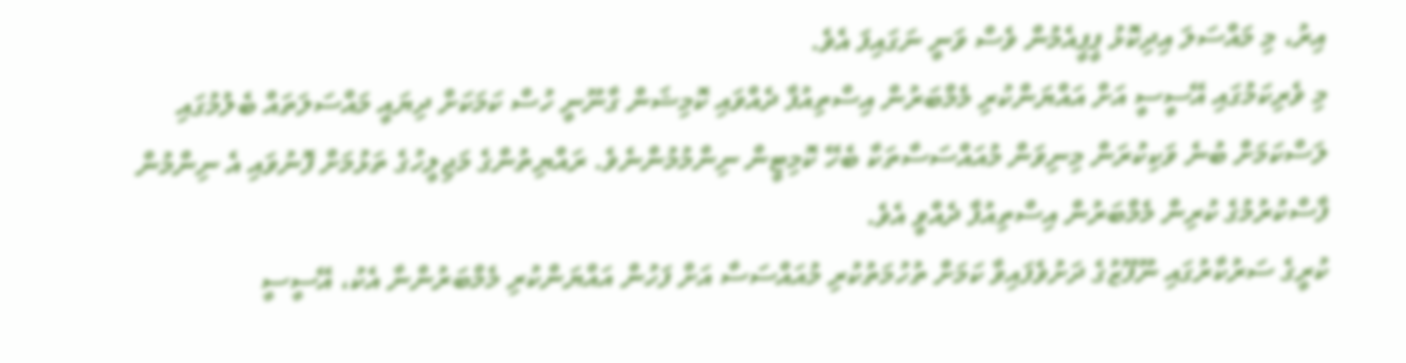އިރު، މި މައްސަލަ އިދިކޮޅު ޕީޕީއެމުން ވެސް ވަނީ ނަގައިފަ އެވެ.
މި ވެރިކަމުގައި އޭސީސީ އަށް އައްޔަންކުރި މެމްބަރުން އިސްތިއުފާ ދެއްވައި ކޮމިޝަން ގާނޫނީ ހުސް ކަމަކަށް ދިޔައީ މައްސަލަތައް ބެލުމުގައި ލަސްކަމަށް ބުނެ ވަކިކުރަން މިނިވަން މުއައްސަސާތަކާ ބެހޭ ކޮމިޓީން ނިންމުމުންނެވެ. ރައްޔިތުންގެ މަޖިލީހުގެ ތަޅުމަށް ފޮނުވައި އެ ނިންމުން ފާސްކުރުމުގެ ކުރިން މެމްބަރުން އިސްތިއުފާ ދެއްވީ އެވެ.
ކުރީގެ ސަރުކާރުގައި ނޫފޫޒުގެ ދަށުވެފައިވާ ކަމަށް ތުހުމަތުކުރި މުއައްސަސާ އަށް ފަހުން އައްޔަންކުރި މެމްބަރުންނާ އެކު، އޭސީސީ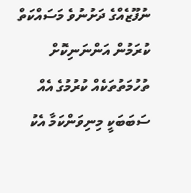ނުފޫޒެއްގެ ދަށުނުވެ މަސައްކަތް ކުރަމުން އަންނަނިކޮށް ތުހުމަތުތަކެއް ކުރުމުގެ އެއް ސަބަބަކީ މިނިވަންކަމާ އެކު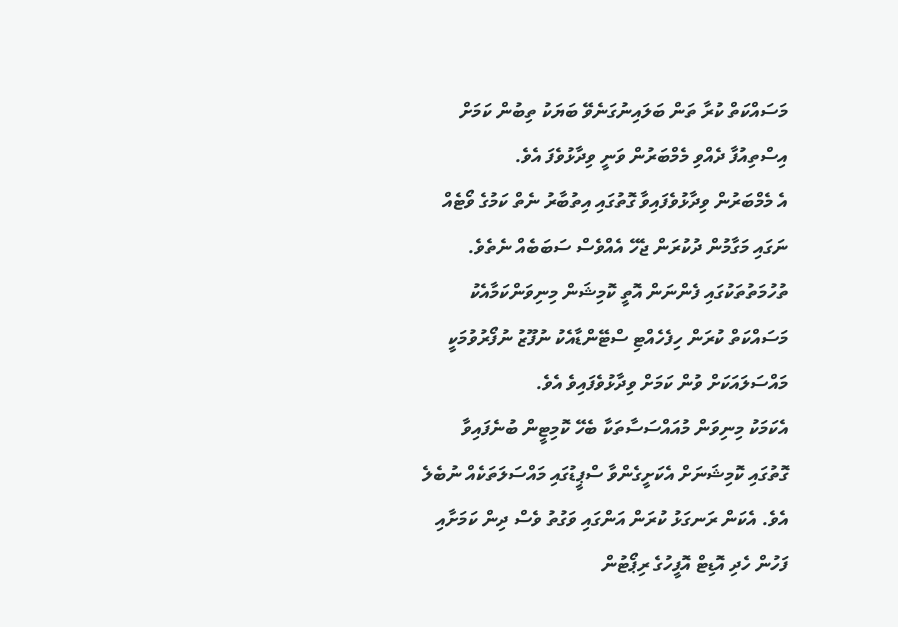މަސައްކަތް ކުރާ ތަން ބަލައިނުގަނެވޭ ބަޔަކު ތިބުން ކަމަށް އިސްތިއުފާ ދެއްވި މެމްބަރުން ވަނީ ވިދާޅުވެފަ އެވެ.
އެ މެމްބަރުން ވިދާޅުވެފައިވާ ގޮތުގައި އިތުބާރު ނެތް ކަމުގެ ވޯޓެއް ނަގައި މަގާމުން ދުކުރަން ޖެހޭ އެއްވެސް ސަބަބެއް ނެތެވެ. ތުހުމަތުތަކުގައި ފެންނަން އޮތީ ކޮމިޝަން މިނިވަންކަމާއެކު މަސައްކަތް ކުރަން ހިފެހެއްޓި ސްޓޭންޑާއެކު ނުފޫޒު ނުފޯރުވުމަކީ މައްސަލައަކަށް ވުން ކަމަށް ވިދާޅުވެފައިވެ އެވެ.
އެކަމަކު މިނިވަން މުއައްސަސާތަކާ ބެހޭ ކޮމިޓީން ބުނެފައިވާ ގޮތުގައި ކޮމިޝަނަށް އެކަށީގެންވާ ސްޕީޑުގައި މައްސަލަތަކެއް ނުބެލެ އެވެ. އެކަން ރަނގަޅު ކުރަން އަންގައި ވަގުތު ވެސް ދިން ކަމަށާއި ފަހުން ހެދި އޮޑިޓް އޮފީހުގެ ރިޕޯޓުން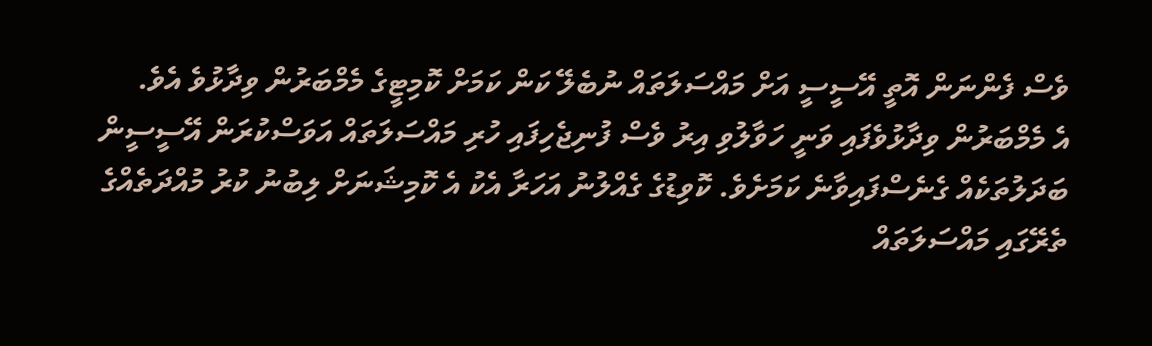ވެސް ފެންނަން އޮތީ އޭސީސީ އަށް މައްސަލަތައް ނުބެލޭ ކަން ކަމަށް ކޮމިޓީގެ މެމްބަރުން ވިދާޅުވެ އެވެ.
އެ މެމްބަރުން ވިދާޅުވެފައި ވަނީ ހަވާލުވި އިރު ވެސް ފުނިޖެހިފައި ހުރި މައްސަލަތައް އަވަސްކުރަން އޭސީސީން ބަދަލުތަކެއް ގެނެސްފައިވާނެ ކަމަށެވެ. ކޮވިޑުގެ ގެއްލުނު އަހަރާ އެކު އެ ކޮމިޝަނަށް ލިބުނު ކުރު މުއްދަތެއްގެ ތެރޭގައި މައްސަލަތައް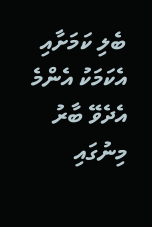ބެލި ކަމަށާއި އެކަމަކު އެންމެ އެދެވޭ ބާރު މިނުގައި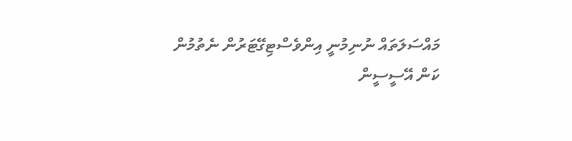މައްސަލަތައް ނުނިމުނީ އިންވެސްޓިގޭޓަރުން ނެތުމުން ކަން އޭސީސީން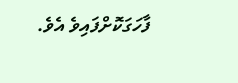ފާހަގަކޮށްފައިވެ އެވެ.